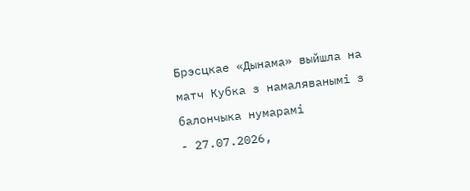Брэсцкае «Дынама» выйшла на матч Кубка з намаляванымі з балончыка нумарамі
- 27.07.2026,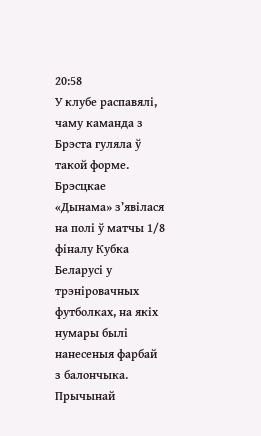20:58
У клубе распавялі, чаму каманда з Брэста гуляла ў такой форме.
Брэсцкае «Дынама» з’явілася на полі ў матчы 1/8 фіналу Кубка Беларусі у трэніровачных футболках, на якіх нумары былі нанесеныя фарбай з балончыка. Прычынай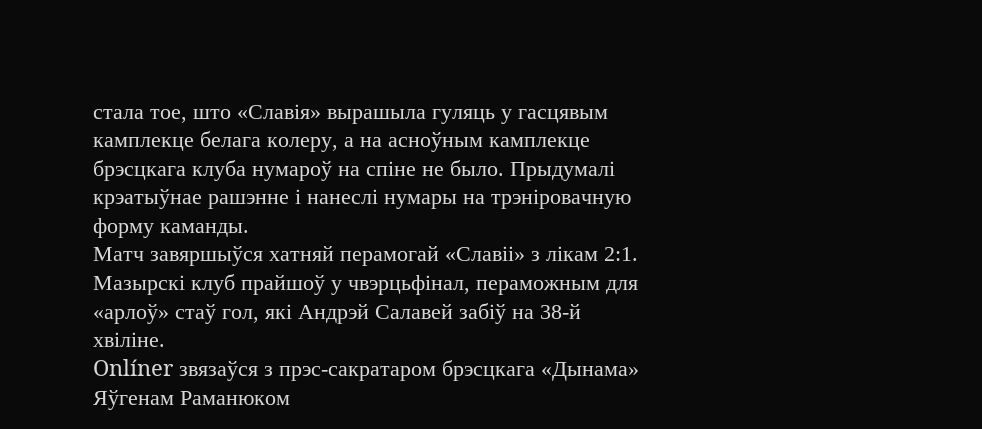стала тое, што «Славія» вырашыла гуляць у гасцявым камплекце белага колеру, а на асноўным камплекце брэсцкага клуба нумароў на спіне не было. Прыдумалі крэатыўнае рашэнне і нанеслі нумары на трэніровачную форму каманды.
Матч завяршыўся хатняй перамогай «Славіі» з лікам 2:1. Мазырскі клуб прайшоў у чвэрцьфінал, пераможным для «арлоў» стаў гол, які Андрэй Салавей забіў на 38-й хвіліне.
Onlíner звязаўся з прэс-сакратаром брэсцкага «Дынама» Яўгенам Раманюком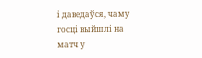і даведаўся, чаму госці выйшлі на матч у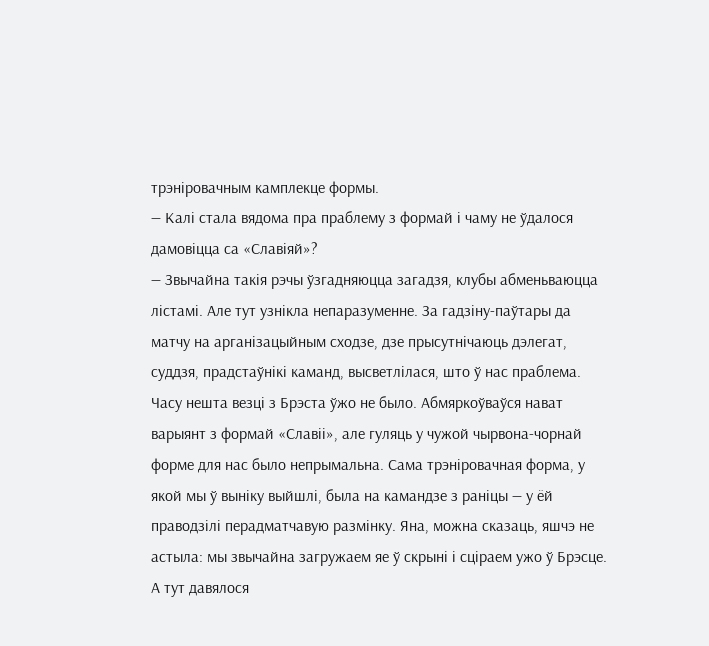трэніровачным камплекце формы.
— Калі стала вядома пра праблему з формай і чаму не ўдалося дамовіцца са «Славіяй»?
— Звычайна такія рэчы ўзгадняюцца загадзя, клубы абменьваюцца лістамі. Але тут узнікла непаразуменне. За гадзіну-паўтары да матчу на арганізацыйным сходзе, дзе прысутнічаюць дэлегат, суддзя, прадстаўнікі каманд, высветлілася, што ў нас праблема. Часу нешта везці з Брэста ўжо не было. Абмяркоўваўся нават варыянт з формай «Славіі», але гуляць у чужой чырвона-чорнай форме для нас было непрымальна. Сама трэніровачная форма, у якой мы ў выніку выйшлі, была на камандзе з раніцы — у ёй праводзілі перадматчавую размінку. Яна, можна сказаць, яшчэ не астыла: мы звычайна загружаем яе ў скрыні і сціраем ужо ў Брэсце. А тут давялося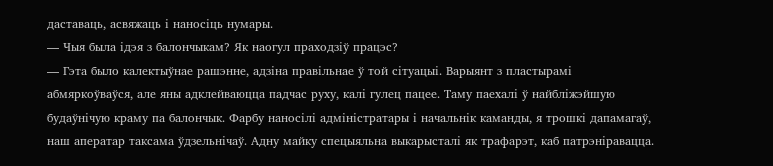даставаць, асвяжаць і наносіць нумары.
— Чыя была ідэя з балончыкам? Як наогул праходзіў працэс?
— Гэта было калектыўнае рашэнне, адзіна правільнае ў той сітуацыі. Варыянт з пластырамі абмяркоўваўся, але яны адклейваюцца падчас руху, калі гулец пацее. Таму паехалі ў найбліжэйшую будаўнічую краму па балончык. Фарбу наносілі адміністратары і начальнік каманды, я трошкі дапамагаў, наш аператар таксама ўдзельнічаў. Адну майку спецыяльна выкарысталі як трафарэт, каб патрэніравацца.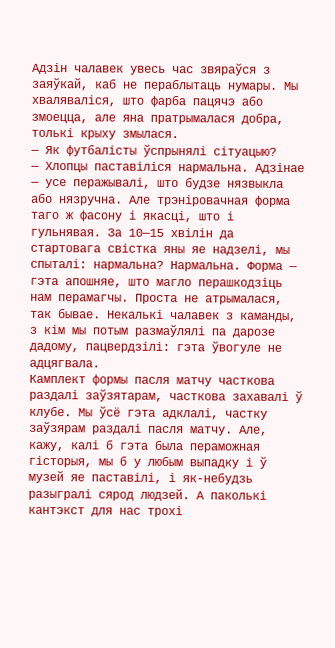Адзін чалавек увесь час звяраўся з заяўкай, каб не пераблытаць нумары. Мы хваляваліся, што фарба пацячэ або змоецца, але яна пратрымалася добра, толькі крыху змылася.
— Як футбалісты ўспрынялі сітуацыю?
— Хлопцы паставіліся нармальна. Адзінае — усе перажывалі, што будзе нязвыкла або нязручна. Але трэніровачная форма таго ж фасону і якасці, што і гульнявая. За 10—15 хвілін да стартовага свістка яны яе надзелі, мы спыталі: нармальна? Нармальна. Форма — гэта апошняе, што магло перашкодзіць нам перамагчы. Проста не атрымалася, так бывае. Некалькі чалавек з каманды, з кім мы потым размаўлялі па дарозе дадому, пацвердзілі: гэта ўвогуле не адцягвала.
Камплект формы пасля матчу часткова раздалі заўзятарам, часткова захавалі ў клубе. Мы ўсё гэта адклалі, частку заўзярам раздалі пасля матчу. Але, кажу, калі б гэта была пераможная гісторыя, мы б у любым выпадку і ў музей яе паставілі, і як-небудзь разыгралі сярод людзей. А паколькі кантэкст для нас трохі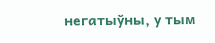негатыўны, у тым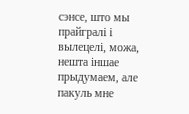сэнсе, што мы прайгралі і вылецелі, можа, нешта іншае прыдумаем, але пакуль мне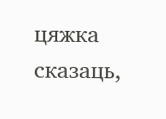цяжка сказаць,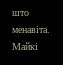што менавіта. Майкі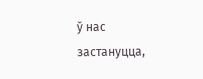ў нас застануцца,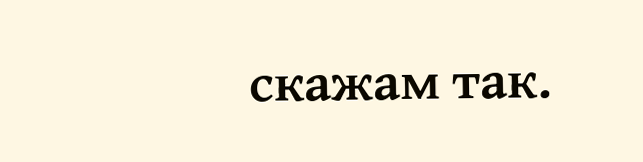скажам так.